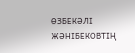ӨЗБЕКӘЛІ ЖӘНІБЕКОВТІҢ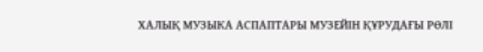ХАЛЫҚ МУЗЫКА АСПАПТАРЫ МУЗЕЙІН ҚҰРУДАҒЫ РӨЛІ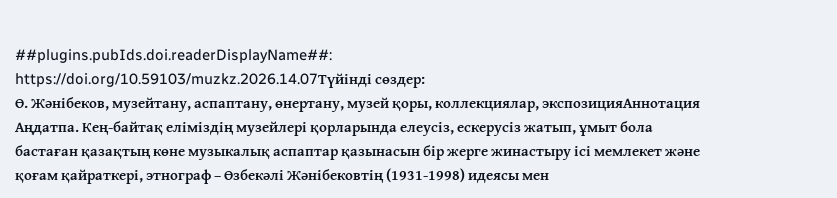##plugins.pubIds.doi.readerDisplayName##:
https://doi.org/10.59103/muzkz.2026.14.07Түйінді сөздер:
Ө. Жәнібеков, музейтану, аспаптану, өнертану, музей қоры, коллекциялар, экспозицияАннотация
Аңдатпа. Кең-байтақ еліміздің музейлері қорларында елеусіз, ескерусіз жатып, ұмыт бола бастаған қазақтың көне музыкалық аспаптар қазынасын бір жерге жинастыру ісі мемлекет және қоғам қайраткері, этнограф – Өзбекәлі Жәнібековтің (1931-1998) идеясы мен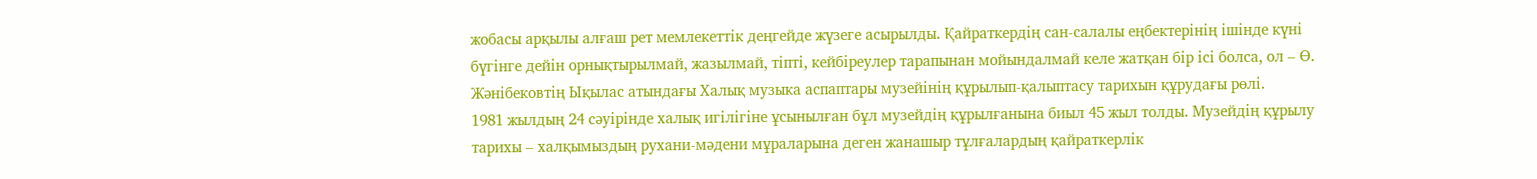жобасы арқылы алғаш рет мемлекеттік деңгейде жүзеге асырылды. Қайраткердің сан-салалы еңбектерінің ішінде күні бүгінге дейін орнықтырылмай, жазылмай, тіпті, кейбіреулер тарапынан мойындалмай келе жатқан бір ісі болса, ол – Ө. Жәнібековтің Ықылас атындағы Халық музыка аспаптары музейінің құрылып-қалыптасу тарихын құрудағы рөлі.
1981 жылдың 24 сәуірінде халық игілігіне ұсынылған бұл музейдің құрылғанына биыл 45 жыл толды. Музейдің құрылу тарихы – халқымыздың рухани-мәдени мұраларына деген жанашыр тұлғалардың қайраткерлік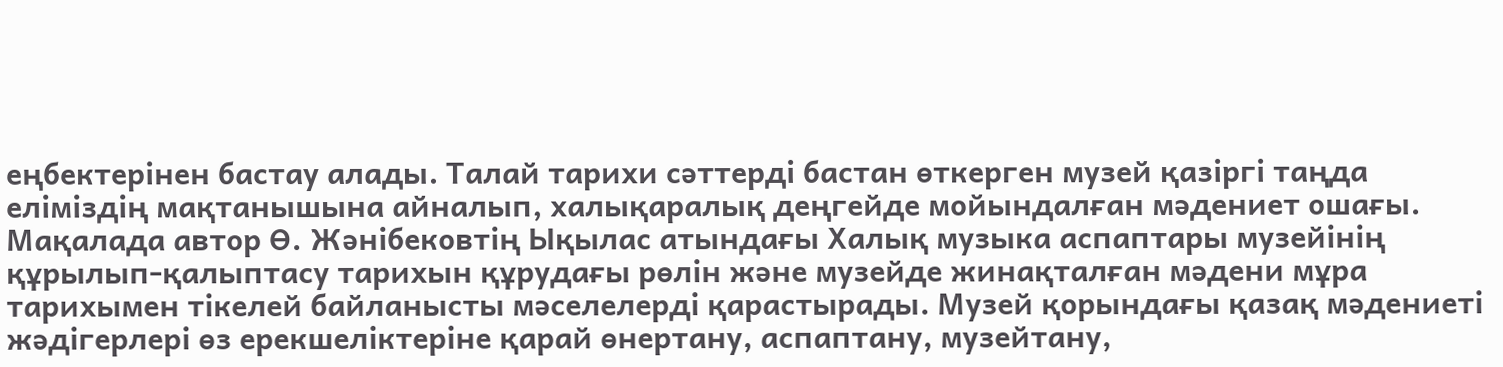еңбектерінен бастау алады. Талай тарихи сәттерді бастан өткерген музей қазіргі таңда еліміздің мақтанышына айналып, халықаралық деңгейде мойындалған мәдениет ошағы. Мақалада автор Ө. Жәнібековтің Ықылас атындағы Халық музыка аспаптары музейінің құрылып-қалыптасу тарихын құрудағы рөлін және музейде жинақталған мәдени мұра тарихымен тікелей байланысты мәселелерді қарастырады. Музей қорындағы қазақ мәдениеті жәдігерлері өз ерекшеліктеріне қарай өнертану, аспаптану, музейтану,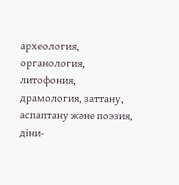археология, органология, литофония, драмология, заттану, аспаптану және поэзия, діни-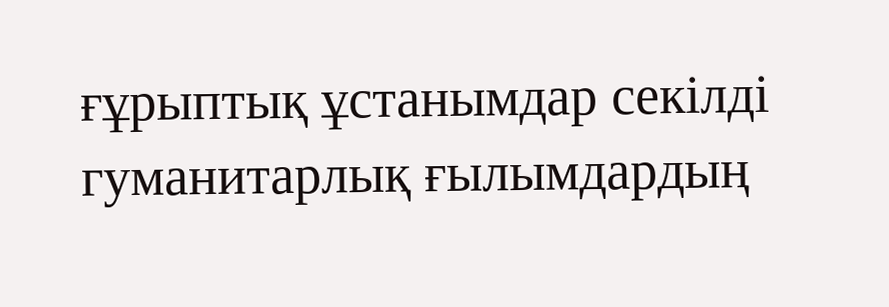ғұрыптық ұстанымдар секілді гуманитарлық ғылымдардың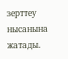зерттеу нысанына жатады.